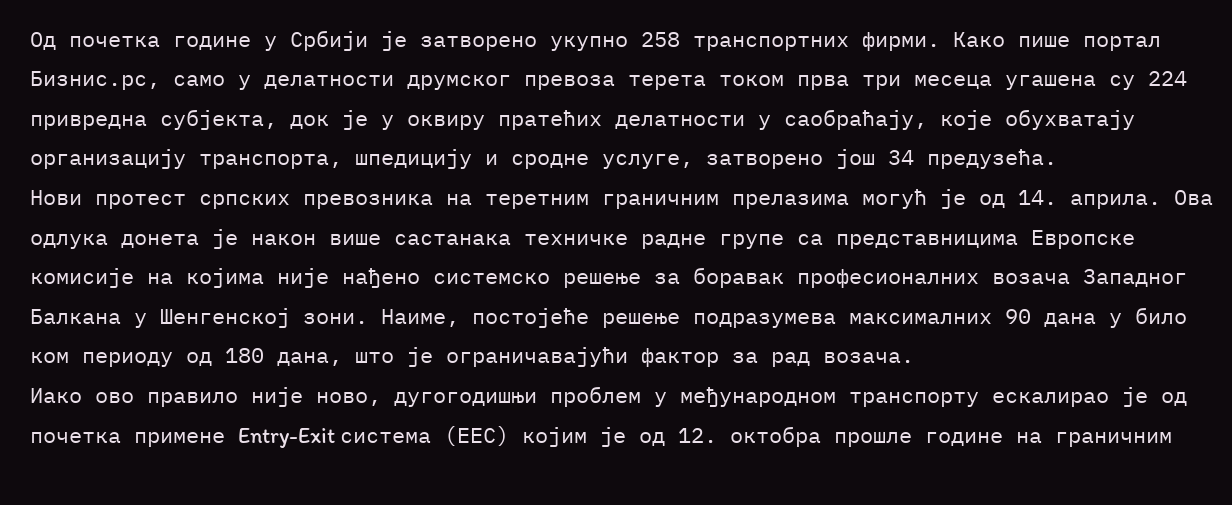Од почетка године у Србији је затворено укупно 258 транспортних фирми. Како пише портал Бизнис.рс, само у делатности друмског превоза терета током прва три месеца угашена су 224 привредна субјекта, док је у оквиру пратећих делатности у саобраћају, које обухватају организацију транспорта, шпедицију и сродне услуге, затворено још 34 предузећа.
Нови протест српских превозника на теретним граничним прелазима могућ је од 14. априла. Ова одлука донета је након више састанака техничке радне групе са представницима Европске комисије на којима није нађено системско решење за боравак професионалних возача Западног Балкана у Шенгенској зони. Наиме, постојеће решење подразумева максималних 90 дана у било ком периоду од 180 дана, што је ограничавајући фактор за рад возача.
Иако ово правило није ново, дугогодишњи проблем у међународном транспорту ескалирао је од почетка примене Entry-Exit система (ЕЕС) којим је од 12. октобра прошле године на граничним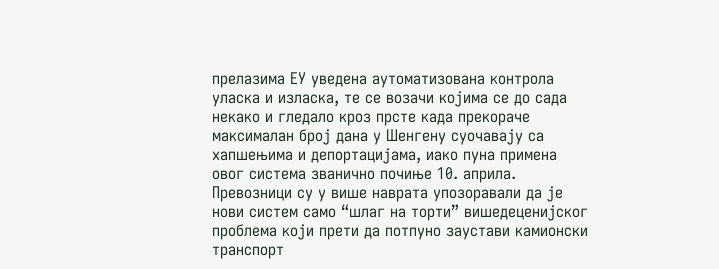прелазима ЕУ уведена аутоматизована контрола уласка и изласка, те се возачи којима се до сада некако и гледало кроз прсте када прекораче максималан број дана у Шенгену суочавају са хапшењима и депортацијама, иако пуна примена овог система званично почиње 10. априла.
Превозници су у више наврата упозоравали да је нови систем само “шлаг на торти” вишедеценијског проблема који прети да потпуно заустави камионски транспорт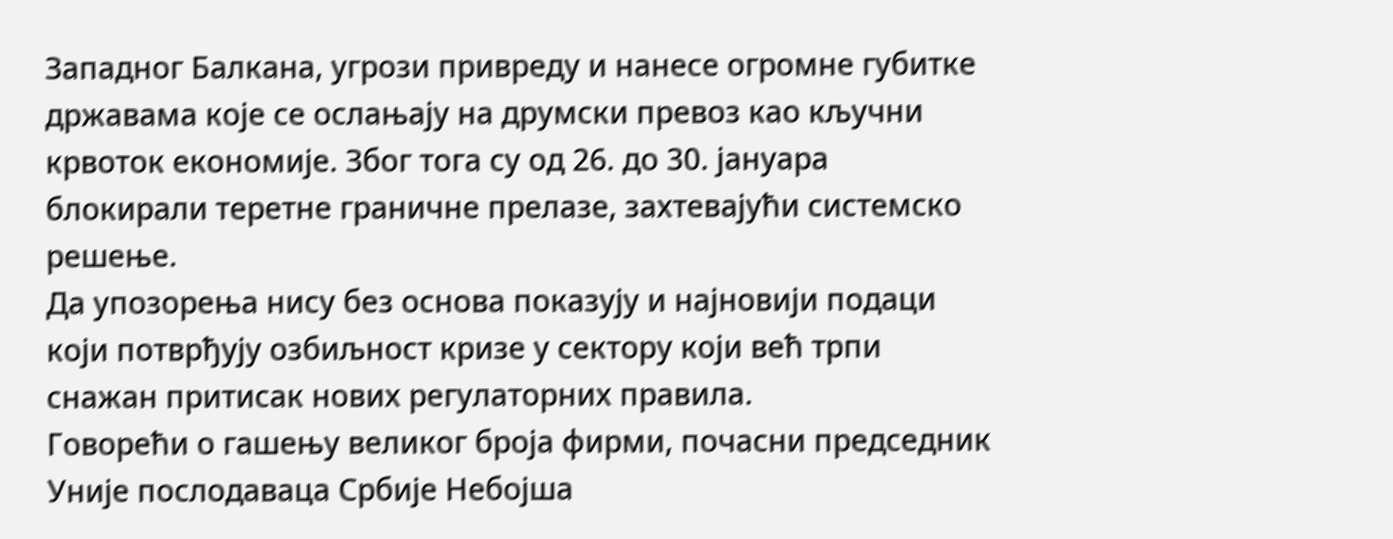Западног Балкана, угрози привреду и нанесе огромне губитке државама које се ослањају на друмски превоз као кључни крвоток економије. Због тога су од 26. до 30. јануара блокирали теретне граничне прелазе, захтевајући системско решење.
Да упозорења нису без основа показују и најновији подаци који потврђују озбиљност кризе у сектору који већ трпи снажан притисак нових регулаторних правила.
Говорећи о гашењу великог броја фирми, почасни председник Уније послодаваца Србије Небојша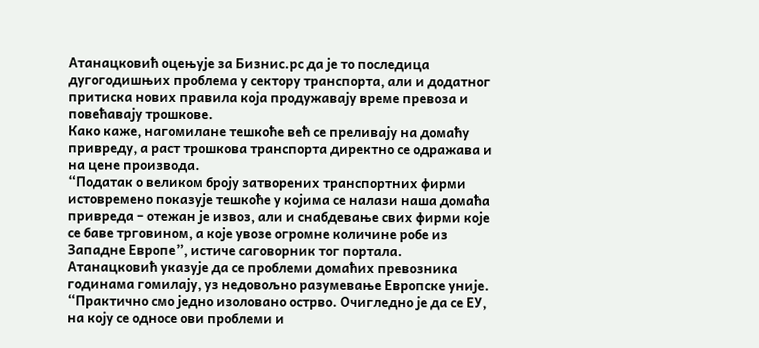Атанацковић оцењује за Бизнис.рс да је то последица дугогодишњих проблема у сектору транспорта, али и додатног притиска нових правила која продужавају време превоза и повећавају трошкове.
Како каже, нагомилане тешкоће већ се преливају на домаћу привреду, а раст трошкова транспорта директно се одражава и на цене производа.
“Податак о великом броју затворених транспортних фирми истовремено показује тешкоће у којима се налази наша домаћа привреда – отежан је извоз, али и снабдевање свих фирми које се баве трговином, а које увозе огромне количине робе из Западне Европе”, истиче саговорник тог портала.
Атанацковић указује да се проблеми домаћих превозника годинама гомилају, уз недовољно разумевање Европске уније.
“Практично смо једно изоловано острво. Очигледно је да се ЕУ, на коју се односе ови проблеми и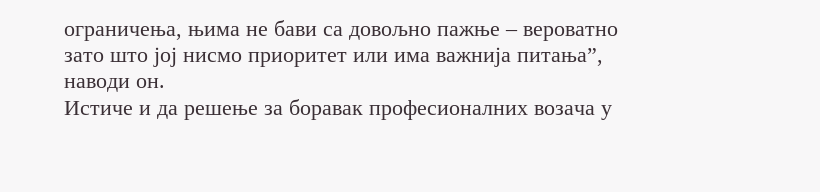ограничења, њима не бави са довољно пажње – вероватно зато што јој нисмо приоритет или има важнија питања”, наводи он.
Истиче и да решење за боравак професионалних возача у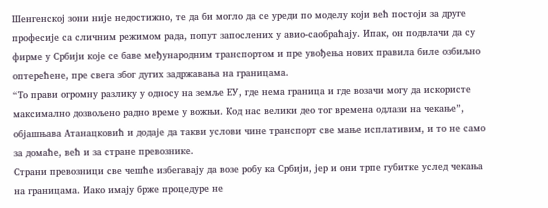Шенгенској зони није недостижно, те да би могло да се уреди по моделу који већ постоји за друге професије са сличним режимом рада, попут запослених у авио-саобраћају. Ипак, он подвлачи да су фирме у Србији које се баве међународним транспортом и пре увођења нових правила биле озбиљно оптерећене, пре свега због дугих задржавања на границама.
“То прави огромну разлику у односу на земље ЕУ, где нема граница и где возачи могу да искористе максимално дозвољено радно време у вожњи. Код нас велики део тог времена одлази на чекање”, објашњава Атанацковић и додаје да такви услови чине транспорт све мање исплативим, и то не само за домаће, већ и за стране превознике.
Страни превозници све чешће избегавају да возе робу ка Србији, јер и они трпе губитке услед чекања на границама. Иако имају брже процедуре не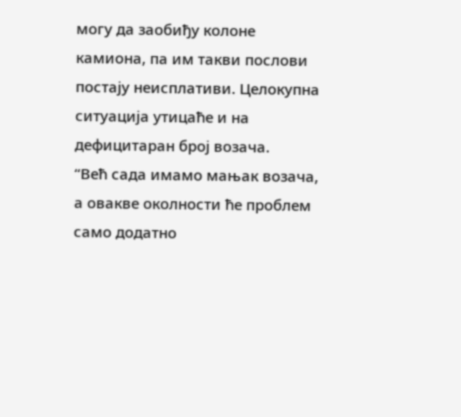могу да заобиђу колоне камиона, па им такви послови постају неисплативи. Целокупна ситуација утицаће и на дефицитаран број возача.
“Већ сада имамо мањак возача, а овакве околности ће проблем само додатно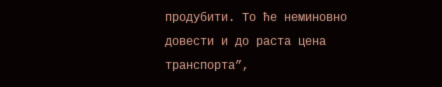продубити. То ће неминовно довести и до раста цена транспорта”,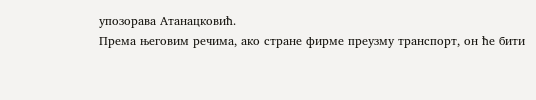упозорава Атанацковић.
Према његовим речима, ако стране фирме преузму транспорт, он ће бити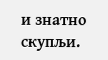и знатно скупљи.